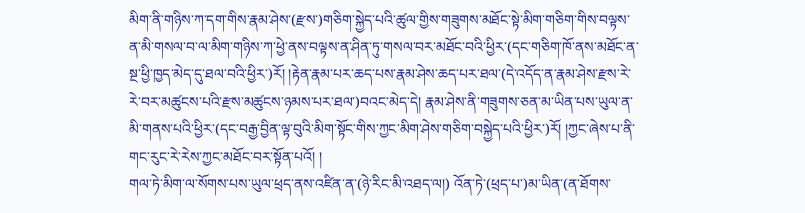མིག་ནི་གཉིས་ཀ་དག་གིས་རྣམ་ཤེས་(རྫས་)གཅིག་སྐྱེད་པའི་ཚུལ་གྱིས་གཟུགས་མཐོང་སྟེ་མིག་གཅིག་གིས་བལྟས་ན་མི་གསལ་བ་ལ་མིག་གཉིས་ཀ་ཕྱེ་ནས་བལྟས་ན་ཤིན་ཏུ་གསལ་བར་མཐོང་བའི་ཕྱིར་(དང་གཅིག་ཁོ་ནས་མཐོང་ན་སྔ་ཕྱི་ཁྱད་མེད་དུ་ཐལ་བའི་ཕྱིར་)རོ། །རྟེན་རྣམ་པར་ཆད་པས་རྣམ་ཤེས་ཆད་པར་ཐལ་(དེ་འདོད་ན་རྣམ་ཤེས་རྫས་རེ་རེ་བར་མཚུངས་པའི་རྫས་མཚུངས་ཉམས་པར་ཐལ་)བའང་མེད་དེ། རྣམ་ཤེས་ནི་གཟུགས་ཅན་མ་ཡིན་པས་ཡུལ་ན་མི་གནས་པའི་ཕྱིར་(དང་བརྒྱ་བྱིན་ལྟ་བུའི་མིག་སྟོང་གིས་ཀྱང་མིག་ཤེས་གཅིག་བསྐྱེད་པའི་ཕྱིར་)རོ། །ཀྱང་ཞེས་པ་ནི་གང་རུང་རེ་རེས་ཀྱང་མཐོང་བར་སྟོན་པའོ། །
གལ་ཏེ་མིག་ལ་སོགས་པས་ཡུལ་ཕྲད་ནས་འཛིན་ན་(ཉེ་རིང་མི་འཐད་ལ།) འོན་ཏེ་(ཕྲད་པ་)མ་ཡིན་(ན་ཐོགས་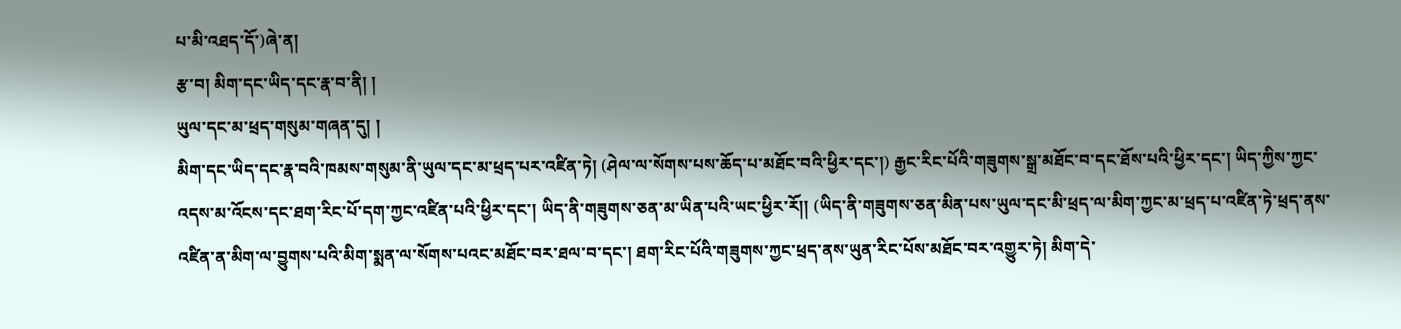པ་མི་འཐད་དོ་)ཞེ་ན།
རྩ་བ། མིག་དང་ཡིད་དང་རྣ་བ་ནི། །
ཡུལ་དང་མ་ཕྲད་གསུམ་གཞན་དུ། །
མིག་དང་ཡིད་དང་རྣ་བའི་ཁམས་གསུམ་ནི་ཡུལ་དང་མ་ཕྲད་པར་འཛིན་ཏེ། (ཤེལ་ལ་སོགས་པས་ཆོད་པ་མཐོང་བའི་ཕྱིར་དང་།) རྒྱང་རིང་པོའི་གཟུགས་སྒྲ་མཐོང་བ་དང་ཐོས་པའི་ཕྱིར་དང་། ཡིད་ཀྱིས་ཀྱང་འདས་མ་འོངས་དང་ཐག་རིང་པོ་དག་ཀྱང་འཛིན་པའི་ཕྱིར་དང་། ཡིད་ནི་གཟུགས་ཅན་མ་ཡིན་པའི་ཡང་ཕྱིར་རོ།། (ཡིད་ནི་གཟུགས་ཅན་མིན་པས་ཡུལ་དང་མི་ཕྲད་ལ་མིག་ཀྱང་མ་ཕྲད་པ་འཛིན་ཏེ་ཕྲད་ནས་འཛིན་ན་མིག་ལ་བྱུགས་པའི་མིག་སྨན་ལ་སོགས་པའང་མཐོང་བར་ཐལ་བ་དང་། ཐག་རིང་པོའི་གཟུགས་ཀྱང་ཕྲད་ནས་ཡུན་རིང་པོས་མཐོང་བར་འགྱུར་ཏེ། མིག་དེ་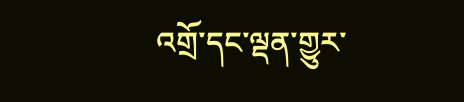འགྲོ་དང་ལྡན་གྱུར་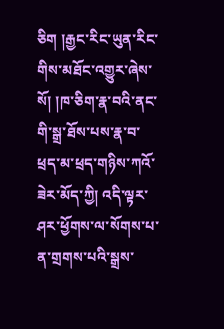ཅིག །རྒྱང་རིང་ཡུན་རིང་གིས་མཐོང་འགྱུར་ཞེས་སོ། །ཁ་ཅིག་རྣ་བའི་ནང་གི་སྒྲ་ཐོས་པས་རྣ་བ་ཕྲད་མ་ཕྲད་གཉིས་ཀའོ་ཟེར་མོད་ཀྱི། འདི་ལྟར་ཤར་ཕྱོགས་ལ་སོགས་པ་ན་གྲགས་པའི་སྒྲས་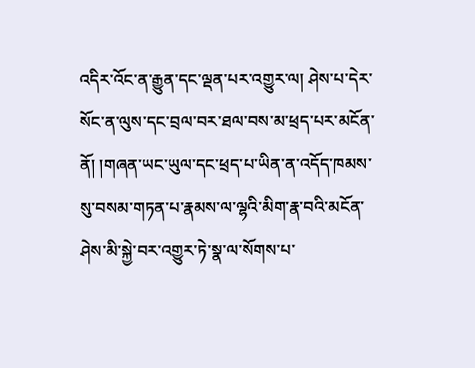འདིར་འོང་ན་རྒྱུན་དང་ལྡན་པར་འགྱུར་ལ། ཤེས་པ་དེར་སོང་ན་ལུས་དང་བྲལ་བར་ཐལ་བས་མ་ཕྲད་པར་མངོན་ནོ། །གཞན་ཡང་ཡུལ་དང་ཕྲད་པ་ཡིན་ན་འདོད་ཁམས་སུ་བསམ་གཏན་པ་རྣམས་ལ་ལྷའི་མིག་རྣ་བའི་མངོན་ཤེས་མི་སྐྱེ་བར་འགྱུར་ཏེ་སྣ་ལ་སོགས་པ་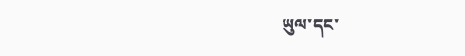ཡུལ་དང་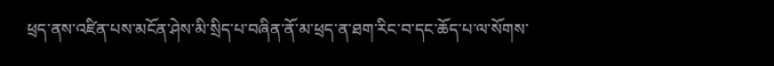ཕྲད་ནས་འཛིན་པས་མངོན་ཤེས་མི་སྲིད་པ་བཞིན་ནོ་མ་ཕྲད་ན་ཐག་རིང་བ་དང་ཆོད་པ་ལ་སོགས་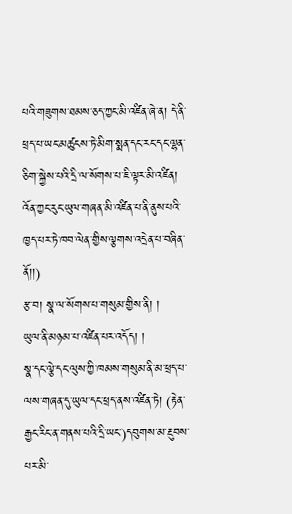པའི་གཟུགས་ཐམས་ཅད་ཀྱང་མི་འཛིན་ཞེ་ན། དེ་ནི་ཕྲད་པ་ཡང་མཚུངས་ཏེ་མིག་སྨན་དང་རང་དང་ལྷན་ཅིག་སྐྱེས་པའི་དྲི་ལ་སོགས་པ་ཇི་ལྟར་མི་འཛིན། འོན་ཀྱང་རུང་ཡུལ་གཞན་མི་འཛིན་པ་ནི་ནུས་པའི་ཁྱད་པར་ཏེ་ཁབ་ལེན་གྱིས་ལྕགས་འདྲེན་པ་བཞིན་ནོ།།)
རྩ་བ། སྣ་ལ་སོགས་པ་གསུམ་གྱིས་ནི། །
ཡུལ་ནི་མཉམ་པ་འཛིན་པར་འདོད། །
སྣ་དང་ལྕེ་དང་ལུས་ཀྱི་ཁམས་གསུམ་ནི་མ་ཕྲད་པ་ལས་གཞན་དུ་ཡུལ་དང་ཕྲད་ནས་འཛིན་ཏེ། (རྟེན་རྒྱང་རིང་ན་གནས་པའི་དྲི་ཡང་)དབུགས་མ་རྔུབས་པར་མི་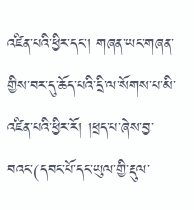འཛིན་པའི་ཕྱིར་དང་། གཞན་ཡང་གཞན་གྱིས་བར་དུ་ཆོད་པའི་དྲི་ལ་སོགས་པ་མི་འཛིན་པའི་ཕྱིར་རོ། །ཕྲད་པ་ཞེས་བྱ་བའང་(དབང་པོ་དང་ཡུལ་གྱི་རྡུལ་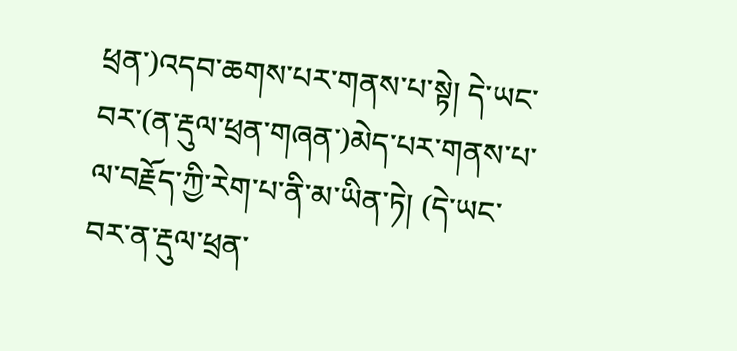ཕྲན་)འདབ་ཆགས་པར་གནས་པ་སྟེ། དེ་ཡང་བར་(ན་རྡུལ་ཕྲན་གཞན་)མེད་པར་གནས་པ་ལ་བརྗོད་ཀྱི་རེག་པ་ནི་མ་ཡིན་ཏེ། (དེ་ཡང་བར་ན་རྡུལ་ཕྲན་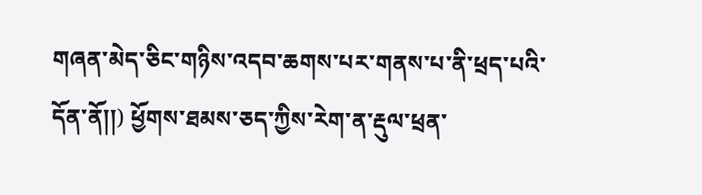གཞན་མེད་ཅིང་གཉིས་འདབ་ཆགས་པར་གནས་པ་ནི་ཕྲད་པའི་དོན་ནོ།།) ཕྱོགས་ཐམས་ཅད་ཀྱིས་རེག་ན་རྡུལ་ཕྲན་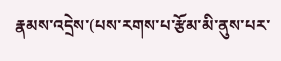རྣམས་འདྲེས་(པས་རགས་པ་རྩོམ་མི་ནུས་པར་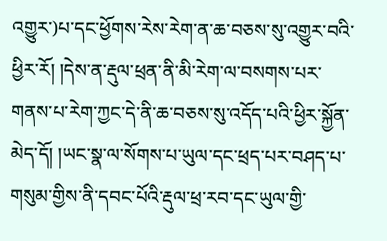འགྱུར་)པ་དང་ཕྱོགས་རེས་རེག་ན་ཆ་བཅས་སུ་འགྱུར་བའི་ཕྱིར་རོ། །དེས་ན་རྡུལ་ཕྲན་ནི་མི་རེག་ལ་བསགས་པར་གནས་པ་རེག་ཀྱང་དེ་ནི་ཆ་བཅས་སུ་འདོད་པའི་ཕྱིར་སྐྱོན་མེད་དོ། །ཡང་སྣ་ལ་སོགས་པ་ཡུལ་དང་ཕྲད་པར་བཤད་པ་གསུམ་གྱིས་ནི་དབང་པོའི་རྡུལ་ཕྲ་རབ་དང་ཡུལ་གྱི་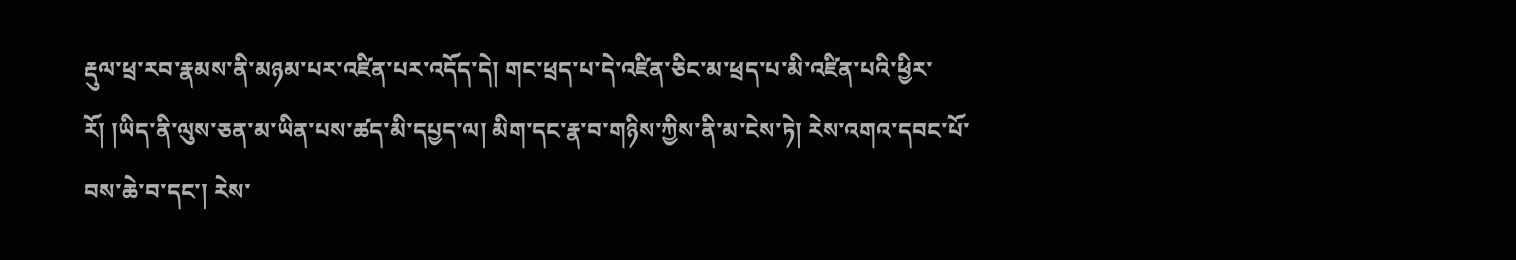རྡུལ་ཕྲ་རབ་རྣམས་ནི་མཉམ་པར་འཛིན་པར་འདོད་དེ། གང་ཕྲད་པ་དེ་འཛིན་ཅིང་མ་ཕྲད་པ་མི་འཛིན་པའི་ཕྱིར་རོ། །ཡིད་ནི་ལུས་ཅན་མ་ཡིན་པས་ཚད་མི་དཔྱད་ལ། མིག་དང་རྣ་བ་གཉིས་ཀྱིས་ནི་མ་ངེས་ཏེ། རེས་འགའ་དབང་པོ་བས་ཆེ་བ་དང་། རེས་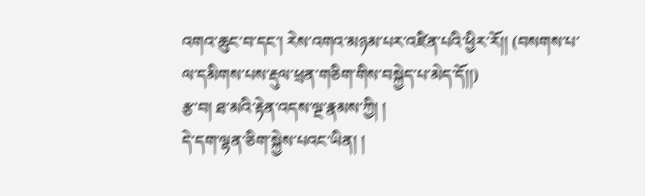འགའ་ཆུང་བ་དང་། རེས་འགའ་མཉམ་པར་འཛིན་པའི་ཕྱིར་རོ།། (བསགས་པ་ལ་དམིགས་པས་རྡུལ་ཕྲན་གཅིག་གིས་བསྐྱེད་པ་མེད་དོ།།)
རྩ་བ། ཐ་མའི་རྟེན་འདས་ལྔ་རྣམས་ཀྱི། །
དེ་དག་ལྷན་ཅིག་སྐྱེས་པའང་ཡིན། །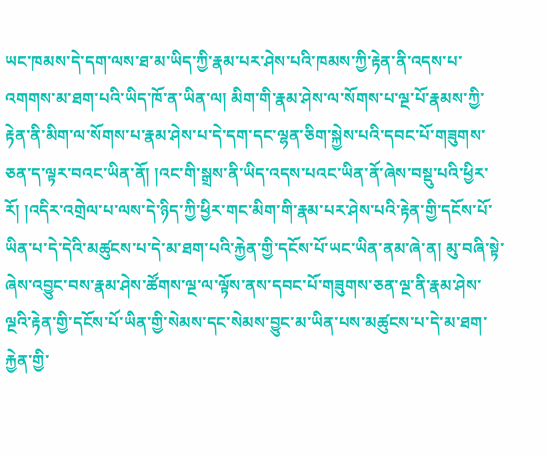ཡང་ཁམས་དེ་དག་ལས་ཐ་མ་ཡིད་ཀྱི་རྣམ་པར་ཤེས་པའི་ཁམས་ཀྱི་རྟེན་ནི་འདས་པ་འགགས་མ་ཐག་པའི་ཡིད་ཁོ་ན་ཡིན་ལ། མིག་གི་རྣམ་ཤེས་ལ་སོགས་པ་ལྔ་པོ་རྣམས་ཀྱི་རྟེན་ནི་མིག་ལ་སོགས་པ་རྣམ་ཤེས་པ་དེ་དག་དང་ལྷན་ཅིག་སྐྱེས་པའི་དབང་པོ་གཟུགས་ཅན་ད་ལྟར་བའང་ཡིན་ནོ། །འང་གི་སྒྲས་ནི་ཡིད་འདས་པའང་ཡིན་ནོ་ཞེས་བསྡུ་པའི་ཕྱིར་རོ། །འདིར་འགྲེལ་པ་ལས་དེ་ཉིད་ཀྱི་ཕྱིར་གང་མིག་གི་རྣམ་པར་ཤེས་པའི་རྟེན་གྱི་དངོས་པོ་ཡིན་པ་དེ་དེའི་མཚུངས་པ་དེ་མ་ཐག་པའི་རྐྱེན་གྱི་དངོས་པོ་ཡང་ཡིན་ནམ་ཞེ་ན། མུ་བཞི་སྟེ་ཞེས་འབྱུང་བས་རྣམ་ཤེས་ཚོགས་ལྔ་ལ་ལྟོས་ནས་དབང་པོ་གཟུགས་ཅན་ལྔ་ནི་རྣམ་ཤེས་ལྔའི་རྟེན་གྱི་དངོས་པོ་ཡིན་གྱི་སེམས་དང་སེམས་བྱུང་མ་ཡིན་པས་མཚུངས་པ་དེ་མ་ཐག་རྐྱེན་གྱི་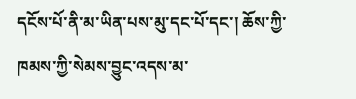དངོས་པོ་ནི་མ་ཡིན་པས་མུ་དང་པོ་དང་། ཆོས་ཀྱི་ཁམས་ཀྱི་སེམས་བྱུང་འདས་མ་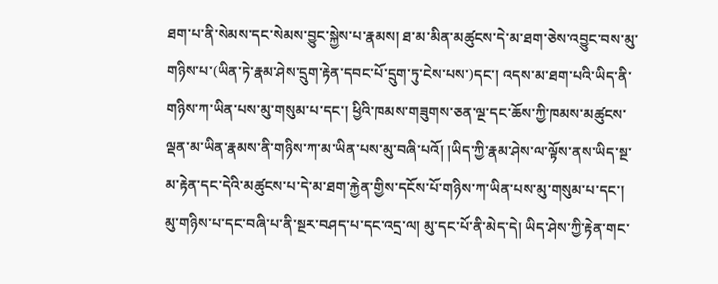ཐག་པ་ནི་སེམས་དང་སེམས་བྱུང་སྐྱེས་པ་རྣམས། ཐ་མ་མིན་མཚུངས་དེ་མ་ཐག་ཅེས་འབྱུང་བས་མུ་གཉིས་པ་(ཡིན་ཏེ་རྣམ་ཤེས་དྲུག་རྟེན་དབང་པོ་དྲུག་ཏུ་ངེས་པས་)དང་། འདས་མ་ཐག་པའི་ཡིད་ནི་གཉིས་ཀ་ཡིན་པས་མུ་གསུམ་པ་དང་། ཕྱིའི་ཁམས་གཟུགས་ཅན་ལྔ་དང་ཆོས་ཀྱི་ཁམས་མཚུངས་ལྡན་མ་ཡིན་རྣམས་ནི་གཉིས་ཀ་མ་ཡིན་པས་མུ་བཞི་པའོ། །ཡིད་ཀྱི་རྣམ་ཤེས་ལ་ལྟོས་ནས་ཡིད་སྔ་མ་རྟེན་དང་དེའི་མཚུངས་པ་དེ་མ་ཐག་རྐྱེན་གྱིས་དངོས་པོ་གཉིས་ཀ་ཡིན་པས་མུ་གསུམ་པ་དང་། མུ་གཉིས་པ་དང་བཞི་པ་ནི་སྔར་བཤད་པ་དང་འདྲ་ལ། མུ་དང་པོ་ནི་མེད་དེ། ཡིད་ཤེས་ཀྱི་རྟེན་གང་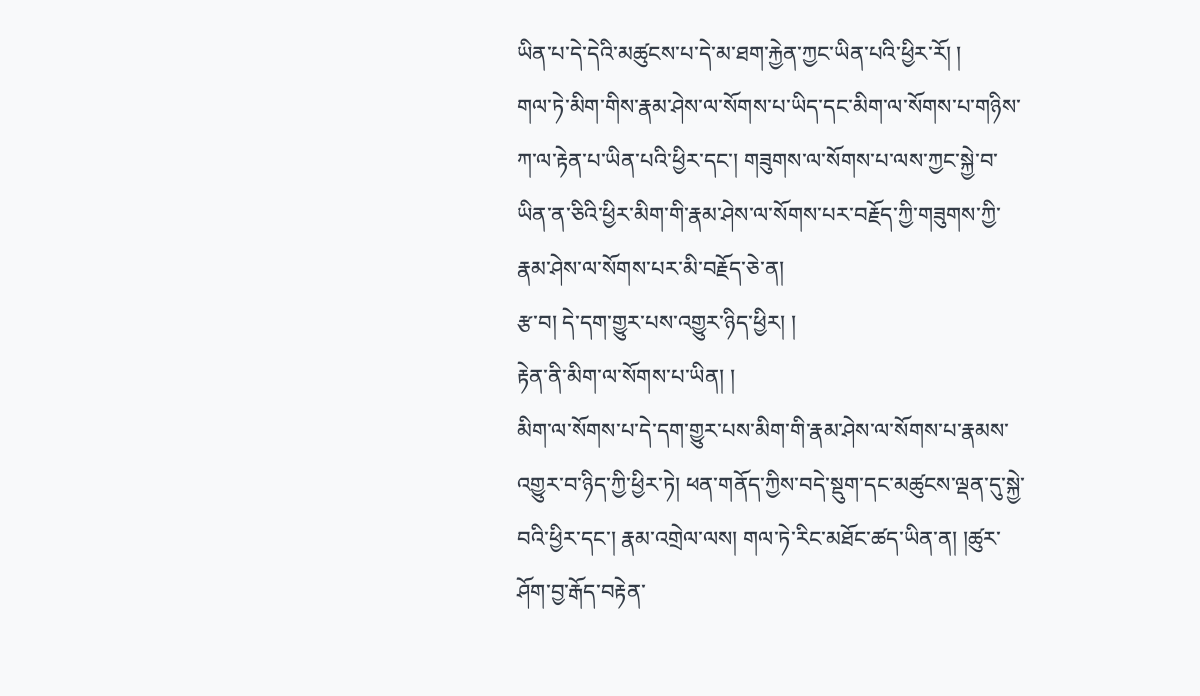ཡིན་པ་དེ་དེའི་མཚུངས་པ་དེ་མ་ཐག་རྐྱེན་ཀྱང་ཡིན་པའི་ཕྱིར་རོ། །
གལ་ཏེ་མིག་གིས་རྣམ་ཤེས་ལ་སོགས་པ་ཡིད་དང་མིག་ལ་སོགས་པ་གཉིས་ཀ་ལ་རྟེན་པ་ཡིན་པའི་ཕྱིར་དང་། གཟུགས་ལ་སོགས་པ་ལས་ཀྱང་སྐྱེ་བ་ཡིན་ན་ཅིའི་ཕྱིར་མིག་གི་རྣམ་ཤེས་ལ་སོགས་པར་བརྗོད་ཀྱི་གཟུགས་ཀྱི་རྣམ་ཤེས་ལ་སོགས་པར་མི་བརྗོད་ཅེ་ན།
རྩ་བ། དེ་དག་གྱུར་པས་འགྱུར་ཉིད་ཕྱིར། །
རྟེན་ནི་མིག་ལ་སོགས་པ་ཡིན། །
མིག་ལ་སོགས་པ་དེ་དག་གྱུར་པས་མིག་གི་རྣམ་ཤེས་ལ་སོགས་པ་རྣམས་འགྱུར་བ་ཉིད་ཀྱི་ཕྱིར་ཏེ། ཕན་གནོད་ཀྱིས་བདེ་སྡུག་དང་མཚུངས་ལྡན་དུ་སྐྱེ་བའི་ཕྱིར་དང་། རྣམ་འགྲེལ་ལས། གལ་ཏེ་རིང་མཐོང་ཚད་ཡིན་ན། །ཚུར་ཤོག་བྱ་རྒོད་བརྟེན་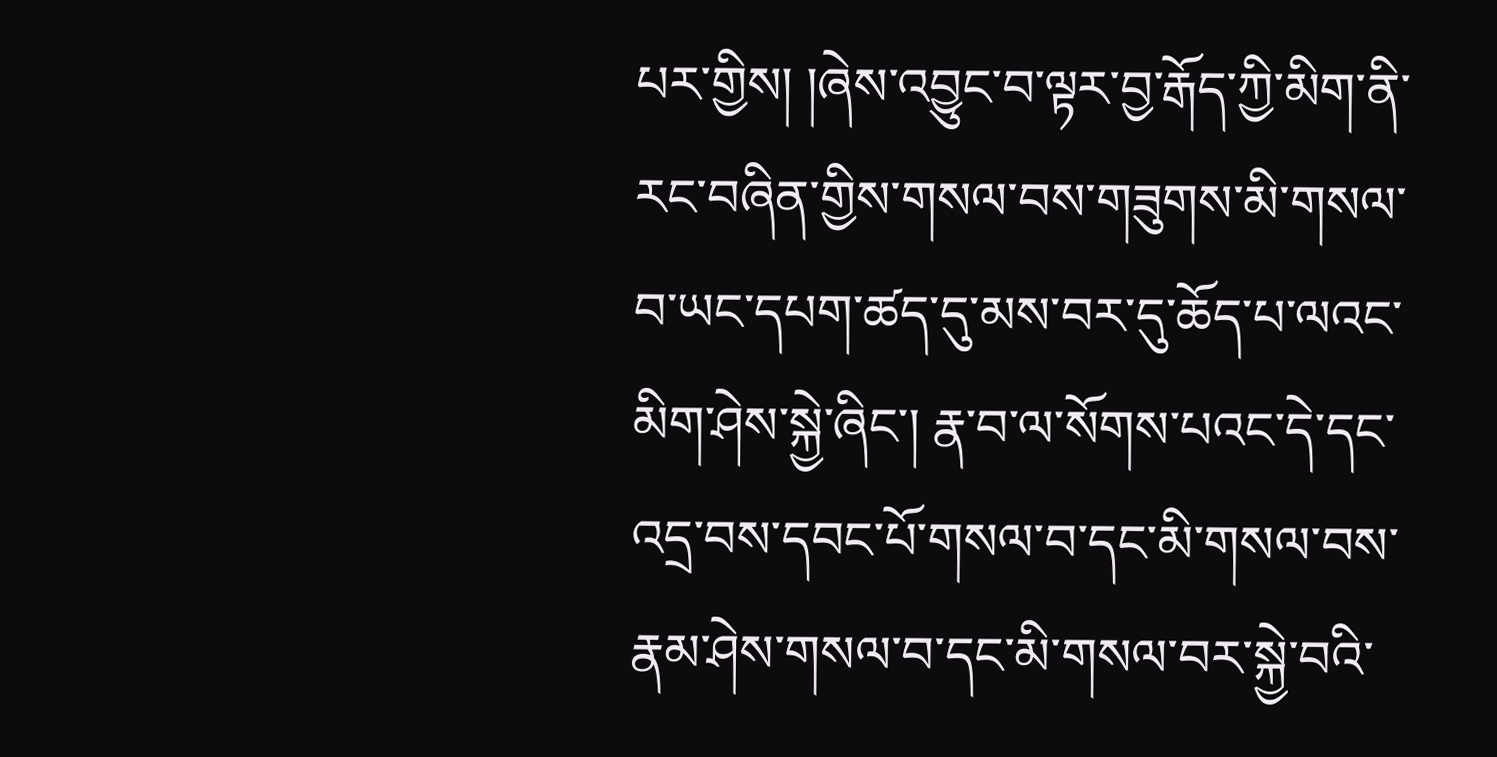པར་གྱིས། །ཞེས་འབྱུང་བ་ལྟར་བྱ་རྒོད་ཀྱི་མིག་ནི་རང་བཞིན་གྱིས་གསལ་བས་གཟུགས་མི་གསལ་བ་ཡང་དཔག་ཚད་དུ་མས་བར་དུ་ཆོད་པ་ལའང་མིག་ཤེས་སྐྱེ་ཞིང་། རྣ་བ་ལ་སོགས་པའང་དེ་དང་འདྲ་བས་དབང་པོ་གསལ་བ་དང་མི་གསལ་བས་རྣམ་ཤེས་གསལ་བ་དང་མི་གསལ་བར་སྐྱེ་བའི་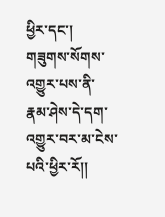ཕྱིར་དང་། གཟུགས་སོགས་འགྱུར་པས་ནི་རྣམ་ཤེས་དེ་དག་འགྱུར་བར་མ་ངེས་པའི་ཕྱིར་རོ།།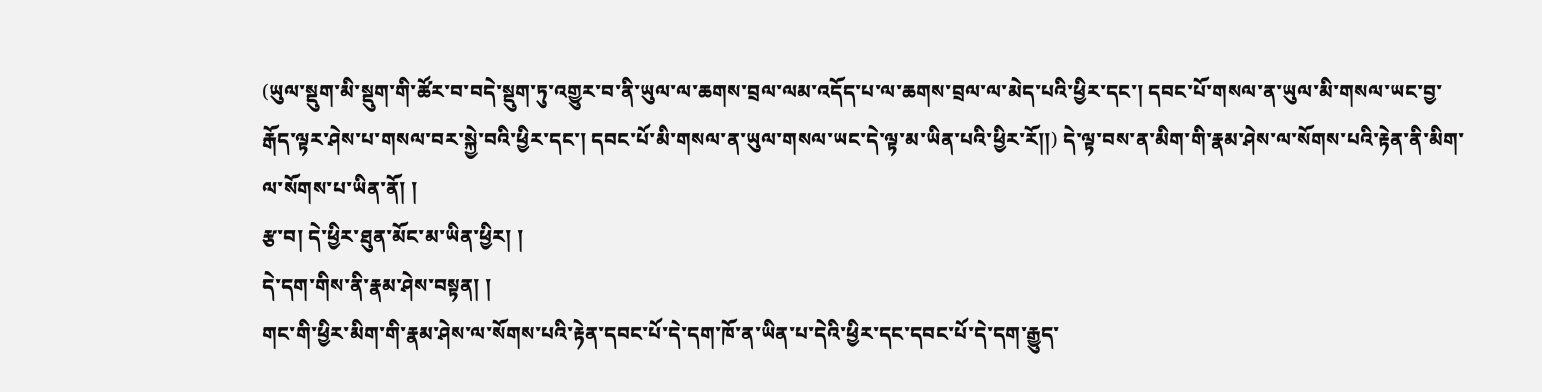(ཡུལ་སྡུག་མི་སྡུག་གི་ཚོར་བ་བདེ་སྡུག་ཏུ་འགྱུར་བ་ནི་ཡུལ་ལ་ཆགས་བྲལ་ལམ་འདོད་པ་ལ་ཆགས་བྲལ་ལ་མེད་པའི་ཕྱིར་དང་། དབང་པོ་གསལ་ན་ཡུལ་མི་གསལ་ཡང་བྱ་རྒོད་ལྟར་ཤེས་པ་གསལ་བར་སྐྱེ་བའི་ཕྱིར་དང་། དབང་པོ་མི་གསལ་ན་ཡུལ་གསལ་ཡང་དེ་ལྟ་མ་ཡིན་པའི་ཕྱིར་རོ།།) དེ་ལྟ་བས་ན་མིག་གི་རྣམ་ཤེས་ལ་སོགས་པའི་རྟེན་ནི་མིག་ལ་སོགས་པ་ཡིན་ནོ། །
རྩ་བ། དེ་ཕྱིར་ཐུན་མོང་མ་ཡིན་ཕྱིར། །
དེ་དག་གིས་ནི་རྣམ་ཤེས་བསྟན། །
གང་གི་ཕྱིར་མིག་གི་རྣམ་ཤེས་ལ་སོགས་པའི་རྟེན་དབང་པོ་དེ་དག་ཁོ་ན་ཡིན་པ་དེའི་ཕྱིར་དང་དབང་པོ་དེ་དག་རྒྱུད་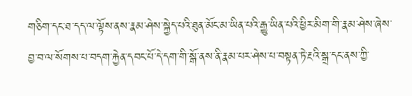གཅིག་དང་ཐ་དད་ལ་ལྟོས་ནས་རྣམ་ཤེས་སྐྱེད་པའི་ཐུན་མོང་མ་ཡིན་པའི་རྒྱུ་ཡིན་པའི་ཕྱིར་མིག་གི་རྣམ་ཤེས་ཞེས་བྱ་བ་ལ་སོགས་པ་བདག་རྐྱེན་དབང་པོ་དེ་དག་གི་སྒོ་ནས་ནི་རྣམ་པར་ཤེས་པ་བསྟན་ཏེ་རྔའི་སྒྲ་དང་ནས་ཀྱི་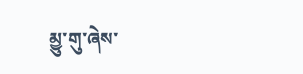མྱུ་གུ་ཞེས་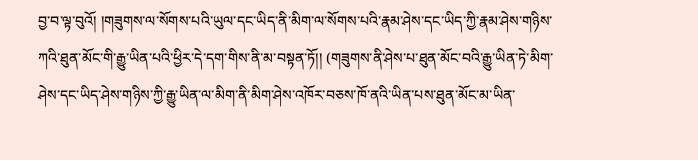བྱ་བ་ལྟ་བུའོ། །གཟུགས་ལ་སོགས་པའི་ཡུལ་དང་ཡིད་ནི་མིག་ལ་སོགས་པའི་རྣམ་ཤེས་དང་ཡིད་ཀྱི་རྣམ་ཤེས་གཉིས་ཀའི་ཐུན་མོང་གི་རྒྱུ་ཡིན་པའི་ཕྱིར་དེ་དག་གིས་ནི་མ་བསྟན་ཏོ།། (གཟུགས་ནི་ཤེས་པ་ཐུན་མོང་བའི་རྒྱུ་ཡིན་ཏེ་མིག་ཤེས་དང་ཡིད་ཤེས་གཉིས་ཀྱི་རྒྱུ་ཡིན་ལ་མིག་ནི་མིག་ཤེས་འཁོར་བཅས་ཁོ་ནའི་ཡིན་པས་ཐུན་མོང་མ་ཡིན་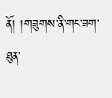ནོ། །གཟུགས་ནི་གང་ཟག་ཐུན་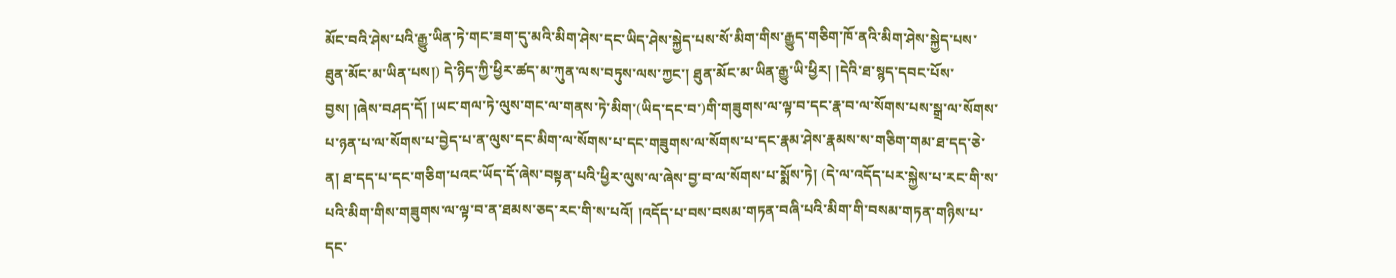མོང་བའི་ཤེས་པའི་རྒྱུ་ཡིན་ཏེ་གང་ཟག་དུ་མའི་མིག་ཤེས་དང་ཡིད་ཤེས་སྐྱེད་པས་སོ་མིག་གིས་རྒྱུད་གཅིག་ཁོ་ནའི་མིག་ཤེས་སྐྱེད་པས་ཐུན་མོང་མ་ཡིན་པས།) དེ་ཉིད་ཀྱི་ཕྱིར་ཚད་མ་ཀུན་ལས་བཏུས་ལས་ཀྱང་། ཐུན་མོང་མ་ཡིན་རྒྱུ་ཡི་ཕྱིར། །དེའི་ཐ་སྙད་དབང་པོས་བྱས། །ཞེས་བཤད་དོ། །ཡང་གལ་ཏེ་ལུས་གང་ལ་གནས་ཏེ་མིག་(ཡིད་དང་བ་)གི་གཟུགས་ལ་ལྟ་བ་དང་རྣ་བ་ལ་སོགས་པས་སྒྲ་ལ་སོགས་པ་ཉན་པ་ལ་སོགས་པ་བྱེད་པ་ན་ལུས་དང་མིག་ལ་སོགས་པ་དང་གཟུགས་ལ་སོགས་པ་དང་རྣམ་ཤེས་རྣམས་ས་གཅིག་གམ་ཐ་དད་ཅེ་ན། ཐ་དད་པ་དང་གཅིག་པའང་ཡོད་དོ་ཞེས་བསྟན་པའི་ཕྱིར་ལུས་ལ་ཞེས་བྱ་བ་ལ་སོགས་པ་སྨོས་ཏེ། (དེ་ལ་འདོད་པར་སྐྱེས་པ་རང་གི་ས་པའི་མིག་གིས་གཟུགས་ལ་ལྟ་བ་ན་ཐམས་ཅད་རང་གི་ས་པའོ། །འདོད་པ་བས་བསམ་གཏན་བཞི་པའི་མིག་གི་བསམ་གཏན་གཉིས་པ་དང་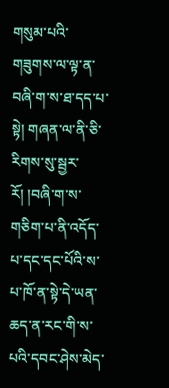གསུམ་པའི་གཟུགས་ལ་ལྟ་ན་བཞི་ག་ས་ཐ་དད་པ་སྟེ། གཞན་ལ་ནི་ཅི་རིགས་སུ་སྦྱར་རོ། །བཞི་ག་ས་གཅིག་པ་ནི་འདོད་པ་དང་དང་པོའི་ས་པ་ཁོ་ན་སྟེ་དེ་ཡན་ཆད་ན་རང་གི་ས་པའི་དབང་ཤེས་མེད་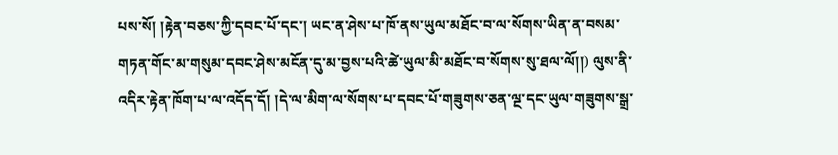པས་སོ། །རྟེན་བཅས་ཀྱི་དབང་པོ་དང་། ཡང་ན་ཤེས་པ་ཁོ་ནས་ཡུལ་མཐོང་བ་ལ་སོགས་ཡིན་ན་བསམ་གཏན་གོང་མ་གསུམ་དབང་ཤེས་མངོན་དུ་མ་བྱས་པའི་ཚེ་ཡུལ་མི་མཐོང་བ་སོགས་སུ་ཐལ་ལོ།།) ལུས་ནི་འདིར་རྟེན་ཁོག་པ་ལ་འདོད་དོ། །དེ་ལ་མིག་ལ་སོགས་པ་དབང་པོ་གཟུགས་ཅན་ལྔ་དང་ཡུལ་གཟུགས་སྒྲ་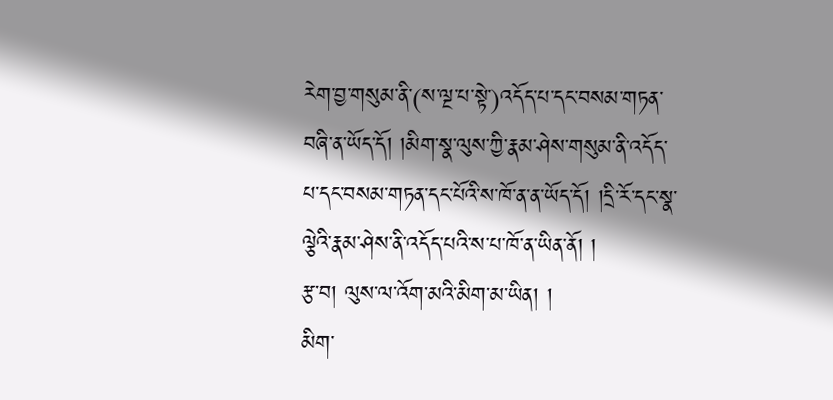རེག་བྱ་གསུམ་ནི་(ས་ལྔ་པ་སྟེ་)འདོད་པ་དང་བསམ་གཏན་བཞི་ན་ཡོད་དོ། །མིག་སྣ་ལུས་ཀྱི་རྣམ་ཤེས་གསུམ་ནི་འདོད་པ་དང་བསམ་གཏན་དང་པོའི་ས་ཁོ་ན་ན་ཡོད་དོ། །དྲི་རོ་དང་སྣ་ལྕེའི་རྣམ་ཤེས་ནི་འདོད་པའི་ས་པ་ཁོ་ན་ཡིན་ནོ། །
རྩ་བ། ལུས་ལ་འོག་མའི་མིག་མ་ཡིན། །
མིག་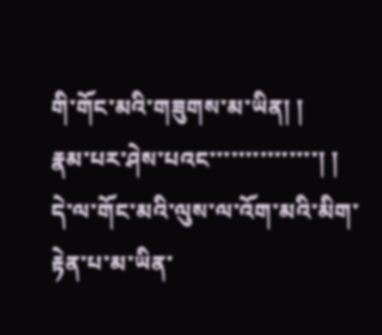གི་གོང་མའི་གཟུགས་མ་ཡིན། །
རྣམ་པར་ཤེས་པའང་་་་་་་་་་་་་་་། །
དེ་ལ་གོང་མའི་ལུས་ལ་འོག་མའི་མིག་རྟེན་པ་མ་ཡིན་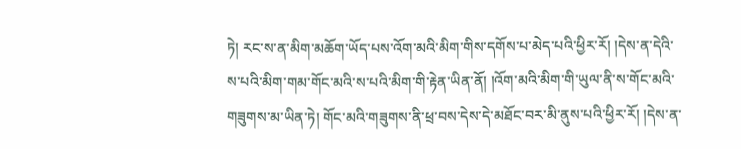ཏེ། རང་ས་ན་མིག་མཆོག་ཡོད་པས་འོག་མའི་མིག་གིས་དགོས་པ་མེད་པའི་ཕྱིར་རོ། །དེས་ན་དེའི་ས་པའི་མིག་གམ་གོང་མའི་ས་པའི་མིག་གི་རྟེན་ཡིན་ནོ། །འོག་མའི་མིག་གི་ཡུལ་ནི་ས་གོང་མའི་གཟུགས་མ་ཡིན་ཏེ། གོང་མའི་གཟུགས་ནི་ཕྲ་བས་དེས་དེ་མཐོང་བར་མི་ནུས་པའི་ཕྱིར་རོ། །དེས་ན་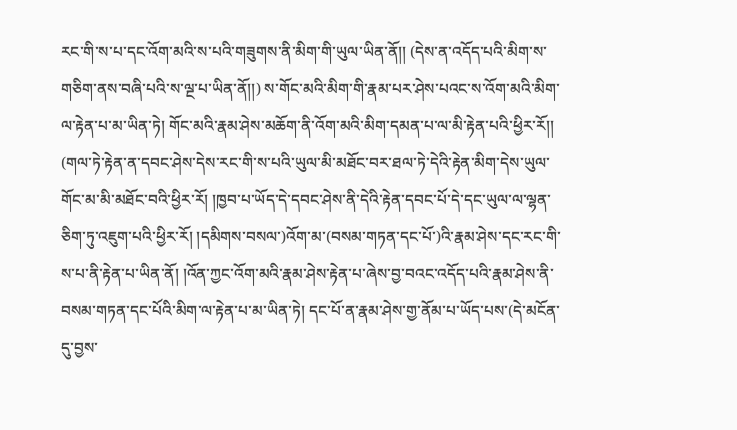རང་གི་ས་པ་དང་འོག་མའི་ས་པའི་གཟུགས་ནི་མིག་གི་ཡུལ་ཡིན་ནོ།། (དེས་ན་འདོད་པའི་མིག་ས་གཅིག་ནས་བཞི་པའི་ས་ལྔ་པ་ཡིན་ནོ།།) ས་གོང་མའི་མིག་གི་རྣམ་པར་ཤེས་པའང་ས་འོག་མའི་མིག་ལ་རྟེན་པ་མ་ཡིན་ཏེ། གོང་མའི་རྣམ་ཤེས་མཆོག་ནི་འོག་མའི་མིག་དམན་པ་ལ་མི་རྟེན་པའི་ཕྱིར་རོ།། (གལ་ཏེ་རྟེན་ན་དབང་ཤེས་དེས་རང་གི་ས་པའི་ཡུལ་མི་མཐོང་བར་ཐལ་ཏེ་དེའི་རྟེན་མིག་དེས་ཡུལ་གོང་མ་མི་མཐོང་བའི་ཕྱིར་རོ། །ཁྱབ་པ་ཡོད་དེ་དབང་ཤེས་ནི་དེའི་རྟེན་དབང་པོ་དེ་དང་ཡུལ་ལ་ལྷན་ཅིག་ཏུ་འཇུག་པའི་ཕྱིར་རོ། །དམིགས་བསལ་)འོག་མ་(བསམ་གཏན་དང་པོ་)འི་རྣམ་ཤེས་དང་རང་གི་ས་པ་ནི་རྟེན་པ་ཡིན་ནོ། །འོན་ཀྱང་འོག་མའི་རྣམ་ཤེས་རྟེན་པ་ཞེས་བྱ་བའང་འདོད་པའི་རྣམ་ཤེས་ནི་བསམ་གཏན་དང་པོའི་མིག་ལ་རྟེན་པ་མ་ཡིན་ཏེ། དང་པོ་ན་རྣམ་ཤེས་གྱ་ནོམ་པ་ཡོད་པས་(དེ་མངོན་དུ་བྱས་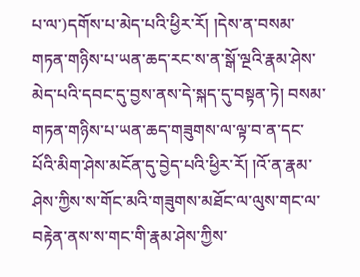པ་ལ་)དགོས་པ་མེད་པའི་ཕྱིར་རོ། །དེས་ན་བསམ་གཏན་གཉིས་པ་ཡན་ཆད་རང་ས་ན་སྒོ་ལྔའི་རྣམ་ཤེས་མེད་པའི་དབང་དུ་བྱས་ནས་དེ་སྐད་དུ་བསྟན་ཏེ། བསམ་གཏན་གཉིས་པ་ཡན་ཆད་གཟུགས་ལ་ལྟ་བ་ན་དང་པོའི་མིག་ཤེས་མངོན་དུ་བྱེད་པའི་ཕྱིར་རོ། །འོ་ན་རྣམ་ཤེས་ཀྱིས་ས་གོང་མའི་གཟུགས་མཐོང་ལ་ལུས་གང་ལ་བརྟེན་ནས་ས་གང་གི་རྣམ་ཤེས་ཀྱིས་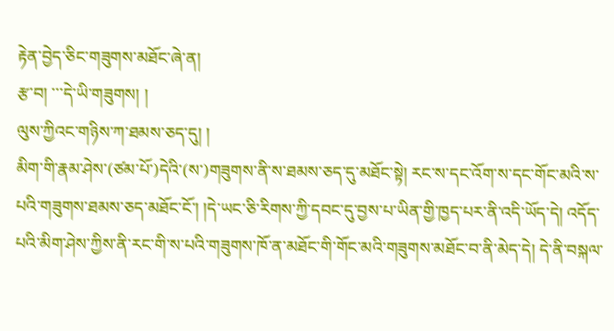རྟེན་བྱེད་ཅིང་གཟུགས་མཐོང་ཞེ་ན།
རྩ་བ། ་་་དེ་ཡི་གཟུགས། །
ལུས་ཀྱིའང་གཉིས་ཀ་ཐམས་ཅད་དུ། །
མིག་གི་རྣམ་ཤེས་(ཙམ་པོ་)དེའི་(ས་)གཟུགས་ནི་ས་ཐམས་ཅད་དུ་མཐོང་སྟེ། རང་ས་དང་འོག་ས་དང་གོང་མའི་ས་པའི་གཟུགས་ཐམས་ཅད་མཐོང་ངོ་། །དེ་ཡང་ཅི་རིགས་ཀྱི་དབང་དུ་བྱས་པ་ཡིན་གྱི་ཁྱད་པར་ནི་འདི་ཡོད་དེ། འདོད་པའི་མིག་ཤེས་ཀྱིས་ནི་རང་གི་ས་པའི་གཟུགས་ཁོ་ན་མཐོང་གི་གོང་མའི་གཟུགས་མཐོང་བ་ནི་མེད་དེ། དེ་ནི་བསྐལ་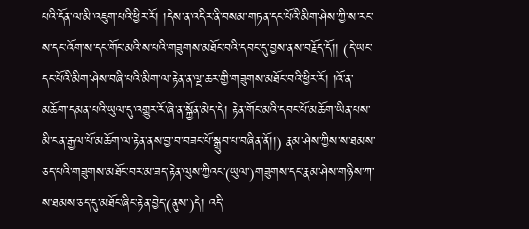པའི་དོན་ལ་མི་འཇུག་པའི་ཕྱིར་རོ། །དེས་ན་འདིར་ནི་བསམ་གཏན་དང་པོའི་མིག་ཤེས་ཀྱི་ས་རང་ས་དང་འོག་ས་དང་གོང་མའི་ས་པའི་གཟུགས་མཐོང་བའི་དབང་དུ་བྱས་ནས་བརྗོད་དོ།། (དེ་ཡང་དང་པོའི་མིག་ཤེས་བཞི་པའི་མིག་ལ་རྟེན་ན་ལྔ་ཆར་གྱི་གཟུགས་མཐོང་བའི་ཕྱིར་རོ། །འོ་ན་མཆོག་དམན་པའི་ཡུལ་དུ་འགྱུར་རོ་ཞེ་ན་སྐྱོན་མེད་དེ། རྟེན་གོང་མའི་དབང་པོ་མཆོག་ཡིན་པས་མི་ངན་རྒྱལ་པོ་མཆོག་ལ་རྟེན་ནས་བྱ་བ་བཟང་པོ་སྒྲུབ་པ་བཞིན་ནོ།།) རྣམ་ཤེས་ཀྱིས་ས་ཐམས་ཅད་པའི་གཟུགས་མཐོང་བར་མ་ཟད་རྟེན་ལུས་ཀྱིའང་(ཡུལ་)གཟུགས་དང་རྣམ་ཤེས་གཉིས་ཀ་ས་ཐམས་ཅད་དུ་མཐོང་ཞིང་རྟེན་བྱེད་(ནུས་)དེ། འདི་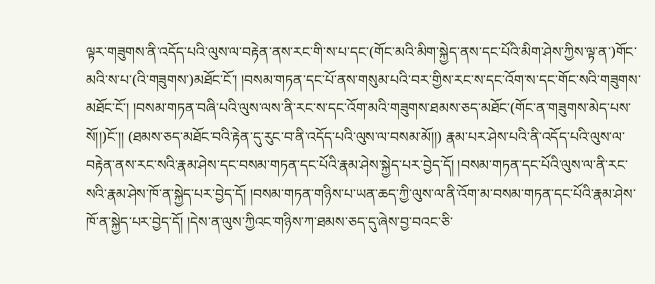ལྟར་གཟུགས་ནི་འདོད་པའི་ལུས་ལ་བརྟེན་ནས་རང་གི་ས་པ་དང་(གོང་མའི་མིག་སྐྱེད་ནས་དང་པོའི་མིག་ཤེས་ཀྱིས་ལྟ་ན་)གོང་མའི་ས་པ་(འི་གཟུགས་)མཐོང་ངོ་། །བསམ་གཏན་དང་པོ་ནས་གསུམ་པའི་བར་གྱིས་རང་ས་དང་འོག་ས་དང་གོང་སའི་གཟུགས་མཐོང་ངོ་། །བསམ་གཏན་བཞི་པའི་ལུས་ལས་ནི་རང་ས་དང་འོག་མའི་གཟུགས་ཐམས་ཅད་མཐོང་(གོང་ན་གཟུགས་མེད་པས་སོ།།)ངོ་།། (ཐམས་ཅད་མཐོང་བའི་རྟེན་དུ་རུང་བ་ནི་འདོད་པའི་ལུས་ལ་བསམ་མོ།།) རྣམ་པར་ཤེས་པའི་ནི་འདོད་པའི་ལུས་ལ་བརྟེན་ནས་རང་སའི་རྣམ་ཤེས་དང་བསམ་གཏན་དང་པོའི་རྣམ་ཤེས་སྐྱེད་པར་བྱེད་དོ། །བསམ་གཏན་དང་པོའི་ལུས་ལ་ནི་རང་སའི་རྣམ་ཤེས་ཁོ་ན་སྐྱེད་པར་བྱེད་དོ། །བསམ་གཏན་གཉིས་པ་ཡན་ཆད་ཀྱི་ལུས་ལ་ནི་འོག་མ་བསམ་གཏན་དང་པོའི་རྣམ་ཤེས་ཁོ་ན་སྐྱེད་པར་བྱེད་དོ། །དེས་ན་ལུས་ཀྱིའང་གཉིས་ཀ་ཐམས་ཅད་དུ་ཞེས་བྱ་བའང་ཅི་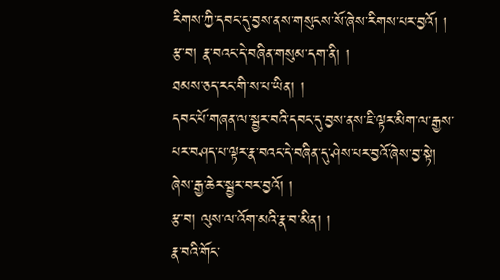རིགས་ཀྱི་དབང་དུ་བྱས་ནས་གསུངས་སོ་ཞེས་རིགས་པར་བྱའོ། །
རྩ་བ། རྣ་བའང་དེ་བཞིན་གསུམ་དག་ནི། །
ཐམས་ཅད་རང་གི་ས་པ་ཡིན། །
དབང་པོ་གཞན་ལ་སྦྱར་བའི་དབང་དུ་བྱས་ནས་ཇི་ལྟར་མིག་ལ་རྒྱས་པར་བཤད་པ་ལྟར་རྣ་བའང་དེ་བཞིན་དུ་ཤེས་པར་བྱའོ་ཞེས་བྱ་སྟེ། ཞེས་རྒྱ་ཆེར་སྦྱར་བར་བྱའོ། །
རྩ་བ། ལུས་ལ་འོག་མའི་རྣ་བ་མིན། །
རྣ་བའི་གོང་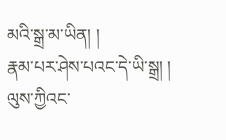མའི་སྒྲ་མ་ཡིན། །
རྣམ་པར་ཤེས་པའང་དེ་ཡི་སྒྲ། །
ལུས་ཀྱིའང་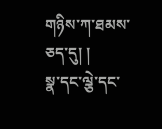གཉིས་ཀ་ཐམས་ཅད་དུ། །
སྣ་དང་ལྕེ་དང་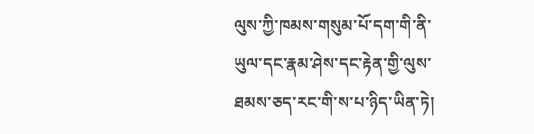ལུས་ཀྱི་ཁམས་གསུམ་པོ་དག་གི་ནི་ཡུལ་དང་རྣམ་ཤེས་དང་རྟེན་གྱི་ལུས་ཐམས་ཅད་རང་གི་ས་པ་ཉིད་ཡིན་ཏེ།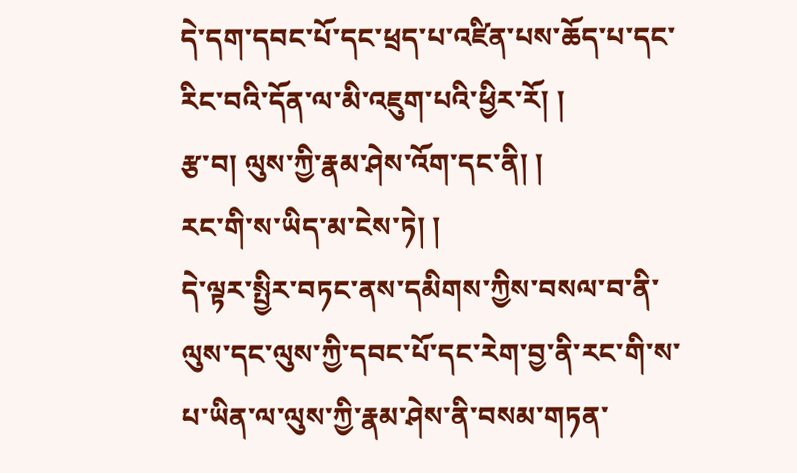དེ་དག་དབང་པོ་དང་ཕྲད་པ་འཛིན་པས་ཆོད་པ་དང་རིང་བའི་དོན་ལ་མི་འཇུག་པའི་ཕྱིར་རོ། །
རྩ་བ། ལུས་ཀྱི་རྣམ་ཤེས་འོག་དང་ནི། །
རང་གི་ས་ཡིད་མ་ངེས་ཏེ། །
དེ་ལྟར་སྤྱིར་བཏང་ནས་དམིགས་ཀྱིས་བསལ་བ་ནི་ལུས་དང་ལུས་ཀྱི་དབང་པོ་དང་རེག་བྱ་ནི་རང་གི་ས་པ་ཡིན་ལ་ལུས་ཀྱི་རྣམ་ཤེས་ནི་བསམ་གཏན་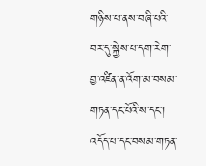གཉིས་པ་ནས་བཞི་པའི་བར་དུ་སྐྱེས་པ་དག་རེག་བྱ་འཛིན་ན་འོག་མ་བསམ་གཏན་དང་པོའི་ས་དང་། འདོད་པ་དང་བསམ་གཏན་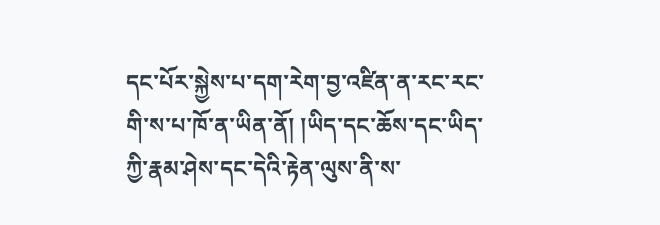དང་པོར་སྐྱེས་པ་དག་རེག་བྱ་འཛིན་ན་རང་རང་གི་ས་པ་ཁོ་ན་ཡིན་ནོ། །ཡིད་དང་ཆོས་དང་ཡིད་ཀྱི་རྣམ་ཤེས་དང་དེའི་རྟེན་ལུས་ནི་ས་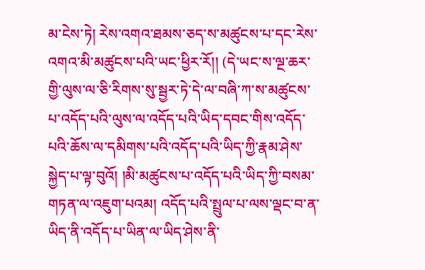མ་ངེས་ཏེ། རེས་འགའ་ཐམས་ཅད་ས་མཚུངས་པ་དང་རེས་འགའ་མི་མཚུངས་པའི་ཡང་ཕྱིར་རོ།། (དེ་ཡང་ས་ལྔ་ཆར་གྱི་ལུས་ལ་ཅི་རིགས་སུ་སྦྱར་ཏེ་དེ་ལ་བཞི་ཀ་ས་མཚུངས་པ་འདོད་པའི་ལུས་ལ་འདོད་པའི་ཡིད་དབང་གིས་འདོད་པའི་ཆོས་ལ་དམིགས་པའི་འདོད་པའི་ཡིད་ཀྱི་རྣམ་ཤེས་སྐྱེད་པ་ལྟ་བུའོ། །མི་མཚུངས་པ་འདོད་པའི་ཡིད་ཀྱི་བསམ་གཏན་ལ་འཇུག་པའམ། འདོད་པའི་སྤྲུལ་པ་ལས་ལྡང་བ་ན་ཡིད་ནི་འདོད་པ་ཡིན་ལ་ཡིད་ཤེས་ནི་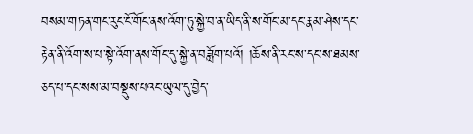བསམ་གཏན་གང་རུང་ངོ་གོང་ནས་འོག་ཏུ་སྐྱེ་བ་ན་ཡིད་ནི་ས་གོང་མ་དང་རྣམ་ཤེས་དང་རྟེན་ནི་འོག་ས་པ་སྟེ་འོག་ནས་གོང་དུ་སྐྱེ་ན་བཟློག་པའོ། །ཆོས་ནི་རང་ས་དང་ས་ཐམས་ཅད་པ་དང་སས་མ་བསྡུས་པའང་ཡུལ་དུ་བྱེད་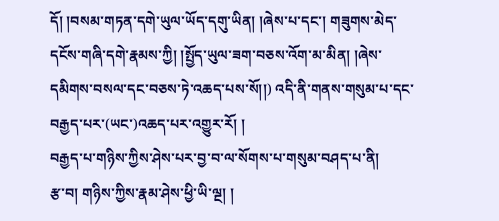དོ། །བསམ་གཏན་དགེ་ཡུལ་ཡོད་དགུ་ཡིན། །ཞེས་པ་དང་། གཟུགས་མེད་དངོས་གཞི་དགེ་རྣམས་ཀྱི། །སྤྱོད་ཡུལ་ཟག་བཅས་འོག་མ་མིན། །ཞེས་དམིགས་བསལ་དང་བཅས་ཏེ་འཆད་པས་སོ།།) འདི་ནི་གནས་གསུམ་པ་དང་བརྒྱད་པར་(ཡང་)འཆད་པར་འགྱུར་རོ། །
བརྒྱད་པ་གཉིས་ཀྱིས་ཤེས་པར་བྱ་བ་ལ་སོགས་པ་གསུམ་བཤད་པ་ནི།
རྩ་བ། གཉིས་ཀྱིས་རྣམ་ཤེས་ཕྱི་ཡི་ལྔ། །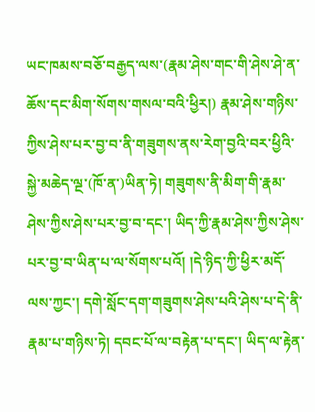ཡང་ཁམས་བཅོ་བརྒྱད་ལས་(རྣམ་ཤེས་གང་གི་ཤེས་ཤེ་ན་ཆོས་དང་མིག་སོགས་གསལ་བའི་ཕྱིར།) རྣམ་ཤེས་གཉིས་ཀྱིས་ཤེས་པར་བྱ་བ་ནི་གཟུགས་ནས་རེག་བྱའི་བར་ཕྱིའི་སྐྱེ་མཆེད་ལྔ་(ཁོ་ན་)ཡིན་ཏེ། གཟུགས་ནི་མིག་གི་རྣམ་ཤེས་ཀྱིས་ཤེས་པར་བྱ་བ་དང་། ཡིད་ཀྱི་རྣམ་ཤེས་ཀྱིས་ཤེས་པར་བྱ་བ་ཡིན་པ་ལ་སོགས་པའོ། །དེ་ཉིད་ཀྱི་ཕྱིར་མདོ་ལས་ཀྱང་། དགེ་སློང་དག་གཟུགས་ཤེས་པའི་ཤེས་པ་དེ་ནི་རྣམ་པ་གཉིས་ཏེ། དབང་པོ་ལ་བརྟེན་པ་དང་། ཡིད་ལ་རྟེན་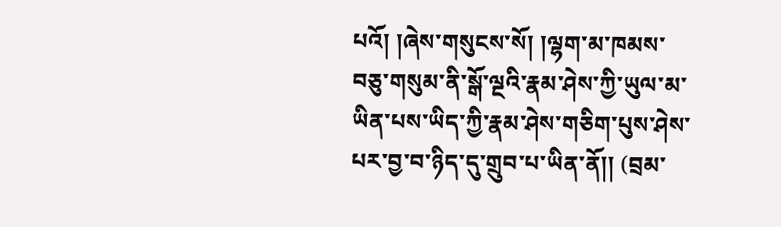པའོ། །ཞེས་གསུངས་སོ། །ལྷག་མ་ཁམས་བཅུ་གསུམ་ནི་སྒོ་ལྔའི་རྣམ་ཤེས་ཀྱི་ཡུལ་མ་ཡིན་པས་ཡིད་ཀྱི་རྣམ་ཤེས་གཅིག་པུས་ཤེས་པར་བྱ་བ་ཉིད་དུ་གྲུབ་པ་ཡིན་ནོ།། (བྲམ་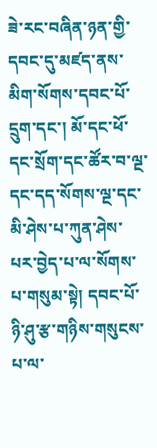ཟེ་རང་བཞིན་ཉན་གྱི་དབང་དུ་མཛད་ནས་མིག་སོགས་དབང་པོ་དྲུག་དང་། མོ་དང་ཕོ་དང་སྲོག་དང་ཚོར་བ་ལྔ་དང་དད་སོགས་ལྔ་དང་མི་ཤེས་པ་ཀུན་ཤེས་པར་བྱེད་པ་ལ་སོགས་པ་གསུམ་སྟེ། དབང་པོ་ཉི་ཤུ་རྩ་གཉིས་གསུངས་པ་ལ་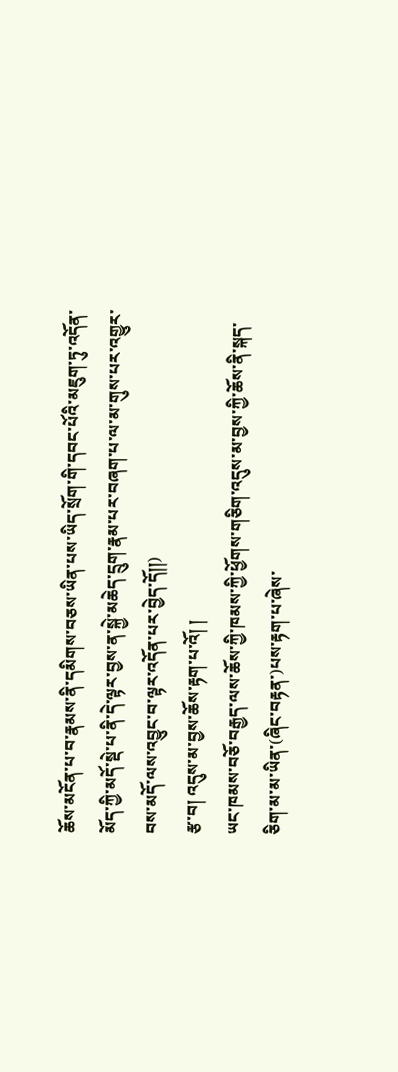ཆོས་མངོན་པ་བ་རྣམས་ནི་དམིགས་བཅས་ཡིན་པས་ཡིད་སྲོག་གི་དབང་པོའི་མཇུག་ཏུ་འདོན་མོད་ཀྱི་མདོ་སྡེ་པ་ནི་དེ་ལྟར་བྱས་ན་སྐྱེ་མཆེད་དྲུག་རྣམ་པར་བཞག་པ་ལ་མ་གུས་པར་འགྱུར་བས་མདོ་ལས་འབྱུང་བ་ལྟར་འདོན་པར་བྱེད་དོ།།)
རྩ་བ། འདུས་མ་བྱས་ཆོས་རྟག་པ་འོ། །
ཡང་ཁམས་བཅོ་བརྒྱད་ལས་ཆོས་ཀྱི་ཁམས་ཀྱི་ཕྱོགས་གཅིག་འདུས་མ་བྱས་ཀྱི་ཆོས་ནི་སྐད་ཅིག་མ་མ་ཡིན་(ཞིང་བརྟན་)པས་རྟག་པ་ཞེས་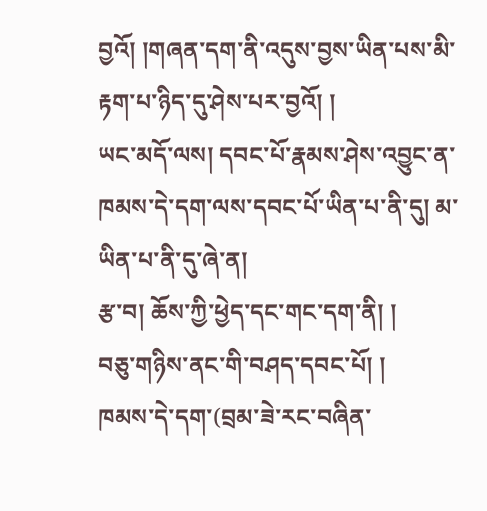བྱའོ། །གཞན་དག་ནི་འདུས་བྱས་ཡིན་པས་མི་རྟག་པ་ཉིད་དུ་ཤེས་པར་བྱའོ། །
ཡང་མདོ་ལས། དབང་པོ་རྣམས་ཤེས་འབྱུང་ན་ཁམས་དེ་དག་ལས་དབང་པོ་ཡིན་པ་ནི་དུ། མ་ཡིན་པ་ནི་དུ་ཞེ་ན།
རྩ་བ། ཆོས་ཀྱི་ཕྱེད་དང་གང་དག་ནི། །
བཅུ་གཉིས་ནང་གི་བཤད་དབང་པོ། །
ཁམས་དེ་དག་(བྲམ་ཟེ་རང་བཞིན་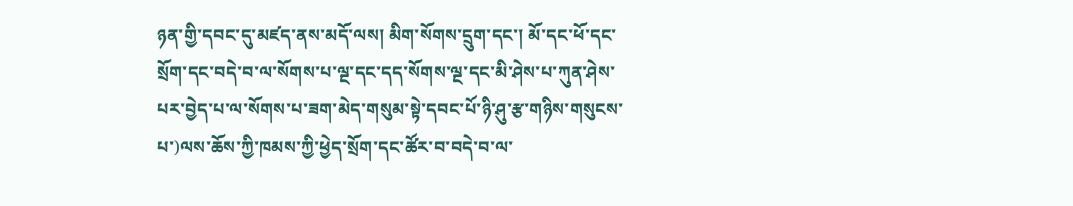ཉན་གྱི་དབང་དུ་མཛད་ནས་མདོ་ལས། མིག་སོགས་དྲུག་དང་། མོ་དང་ཕོ་དང་སྲོག་དང་བདེ་བ་ལ་སོགས་པ་ལྔ་དང་དད་སོགས་ལྔ་དང་མི་ཤེས་པ་ཀུན་ཤེས་པར་བྱེད་པ་ལ་སོགས་པ་ཟག་མེད་གསུམ་སྟེ་དབང་པོ་ཉི་ཤུ་རྩ་གཉིས་གསུངས་པ་)ལས་ཆོས་ཀྱི་ཁམས་ཀྱི་ཕྱེད་སྲོག་དང་ཚོར་བ་བདེ་བ་ལ་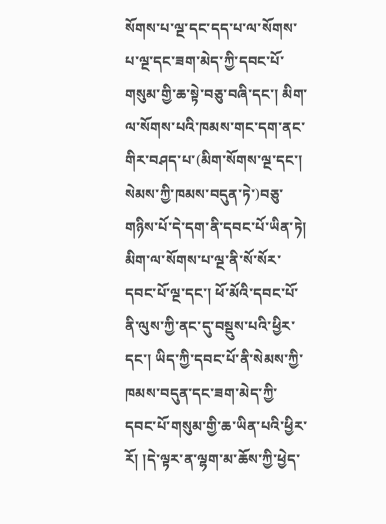སོགས་པ་ལྔ་དང་དད་པ་ལ་སོགས་པ་ལྔ་དང་ཟག་མེད་ཀྱི་དབང་པོ་གསུམ་གྱི་ཆ་སྟེ་བཅུ་བཞི་དང་། མིག་ལ་སོགས་པའི་ཁམས་གང་དག་ནང་གིར་བཤད་པ་(མིག་སོགས་ལྔ་དང་། སེམས་ཀྱི་ཁམས་བདུན་ཏེ་)བཅུ་གཉིས་པོ་དེ་དག་ནི་དབང་པོ་ཡིན་ཏེ། མིག་ལ་སོགས་པ་ལྔ་ནི་སོ་སོར་དབང་པོ་ལྔ་དང་། ཕོ་མོའི་དབང་པོ་ནི་ལུས་ཀྱི་ནང་དུ་བསྡུས་པའི་ཕྱིར་དང་། ཡིད་ཀྱི་དབང་པོ་ནི་སེམས་ཀྱི་ཁམས་བདུན་དང་ཟག་མེད་ཀྱི་དབང་པོ་གསུམ་གྱི་ཆ་ཡིན་པའི་ཕྱིར་རོ། །དེ་ལྟར་ན་ལྷག་མ་ཆོས་ཀྱི་ཕྱེད་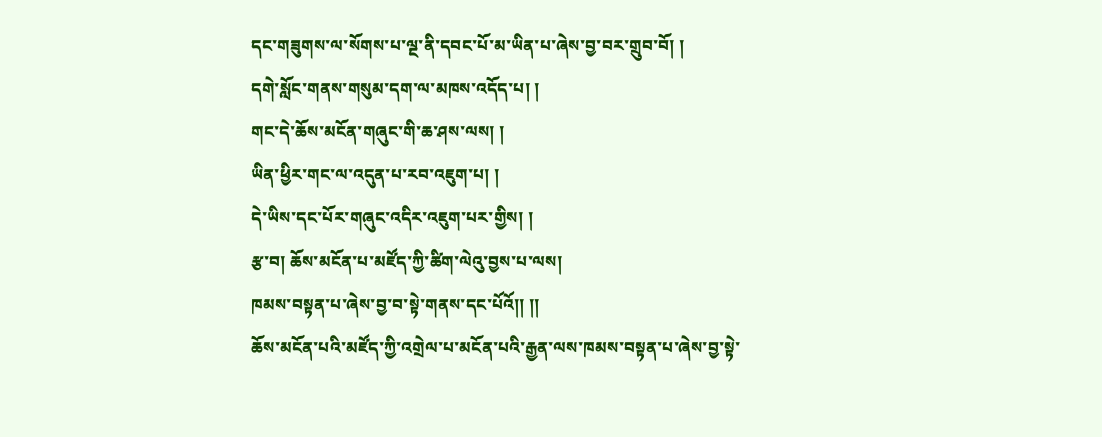དང་གཟུགས་ལ་སོགས་པ་ལྔ་ནི་དབང་པོ་མ་ཡིན་པ་ཞེས་བྱ་བར་གྲུབ་བོ། །
དགེ་སློང་གནས་གསུམ་དག་ལ་མཁས་འདོད་པ། །
གང་དེ་ཆོས་མངོན་གཞུང་གི་ཆ་ཤས་ལས། །
ཡིན་ཕྱིར་གང་ལ་འདུན་པ་རབ་འཇུག་པ། །
དེ་ཡིས་དང་པོར་གཞུང་འདིར་འཇུག་པར་གྱིས། །
རྩ་བ། ཆོས་མངོན་པ་མཛོད་ཀྱི་ཚིག་ལེའུ་བྱས་པ་ལས།
ཁམས་བསྟན་པ་ཞེས་བྱ་བ་སྟེ་གནས་དང་པོའོ།། །།
ཆོས་མངོན་པའི་མཛོད་ཀྱི་འགྲེལ་པ་མངོན་པའི་རྒྱན་ལས་ཁམས་བསྟན་པ་ཞེས་བྱ་སྟེ་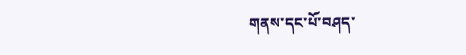གནས་དང་པོ་བཤད་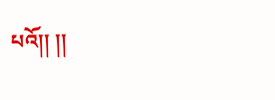པའོ།། །།